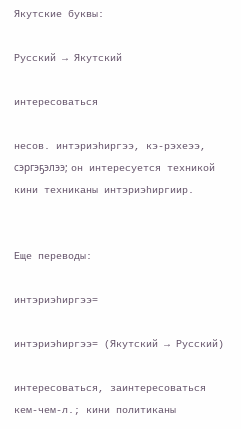Якутские буквы:

Русский → Якутский

интересоваться

несов. интэриэһиргээ, кэ-рэхеээ, сэргэҕэлээ; он интересуется техникой кини техниканы интэриэһиргиир.


Еще переводы:

интэриэһиргээ=

интэриэһиргээ= (Якутский → Русский)

интересоваться, заинтересоваться кем-чем-л.; кини политиканы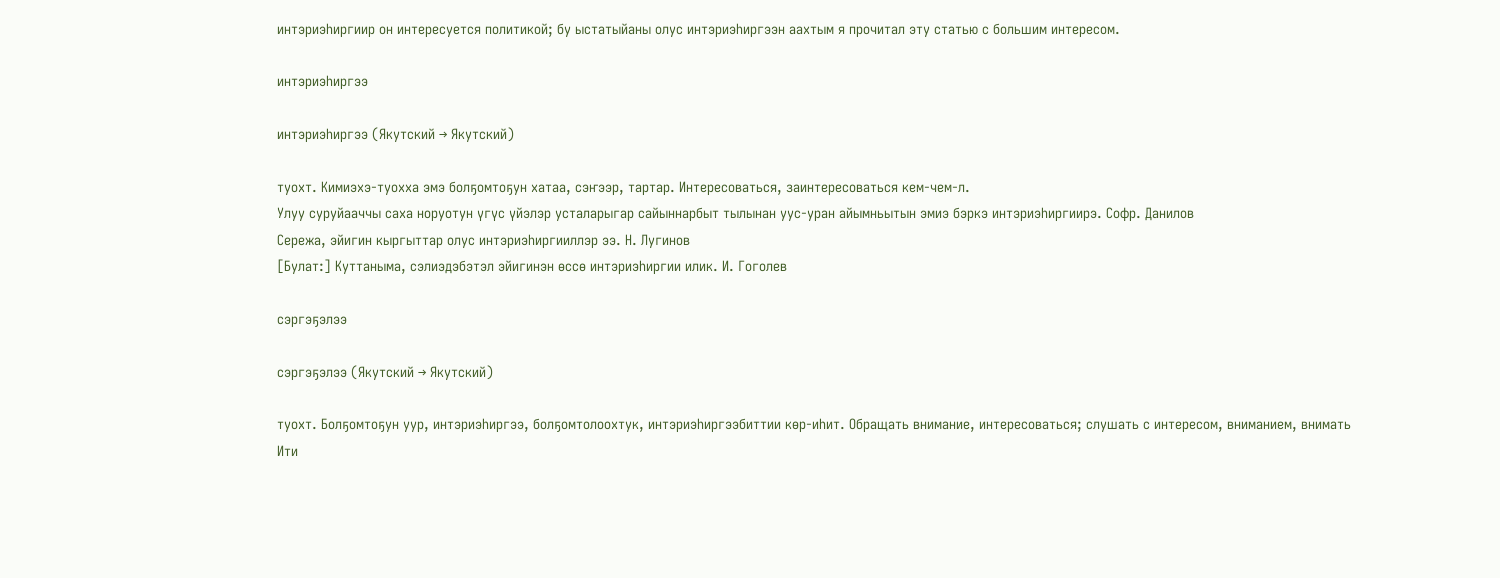интэриэһиргиир он интересуется политикой; бу ыстатыйаны олус интэриэһиргээн аахтым я прочитал эту статью с большим интересом.

интэриэһиргээ

интэриэһиргээ (Якутский → Якутский)

туохт. Кимиэхэ-туохха эмэ болҕомтоҕун хатаа, сэҥээр, тартар. Интересоваться, заинтересоваться кем-чем-л.
Улуу суруйааччы саха норуотун үгүс үйэлэр усталарыгар сайыннарбыт тылынан уус-уран айымньытын эмиэ бэркэ интэриэһиргиирэ. Софр. Данилов
Сережа, эйигин кыргыттар олус интэриэһиргииллэр ээ. Н. Лугинов
[Булат:] Куттаныма, сэлиэдэбэтэл эйигинэн өссө интэриэһиргии илик. И. Гоголев

сэргэҕэлээ

сэргэҕэлээ (Якутский → Якутский)

туохт. Болҕомтоҕун уур, интэриэһиргээ, болҕомтолоохтук, интэриэһиргээбиттии көр-иһит. Обращать внимание, интересоваться; слушать с интересом, вниманием, внимать
Ити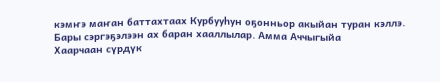кэмҥэ маҥан баттахтаах Курбууһун оҕонньор акыйан туран кэллэ. Бары сэргэҕэлээн ах баран хааллылар. Амма Аччыгыйа
Хаарчаан сүрдүк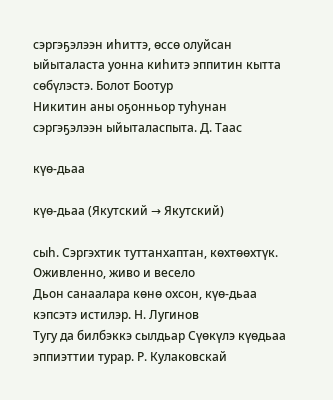сэргэҕэлээн иһиттэ, өссө олуйсан ыйыталаста уонна киһитэ эппитин кытта сөбүлэстэ. Болот Боотур
Никитин аны оҕонньор туһунан сэргэҕэлээн ыйыталаспыта. Д. Таас

күө-дьаа

күө-дьаа (Якутский → Якутский)

сыһ. Сэргэхтик туттанхаптан, көхтөөхтүк. Оживленно, живо и весело
Дьон санаалара көнө охсон, күө-дьаа кэпсэтэ истилэр. Н. Лугинов
Тугу да билбэккэ сылдьар Сүөкүлэ күөдьаа эппиэттии турар. Р. Кулаковскай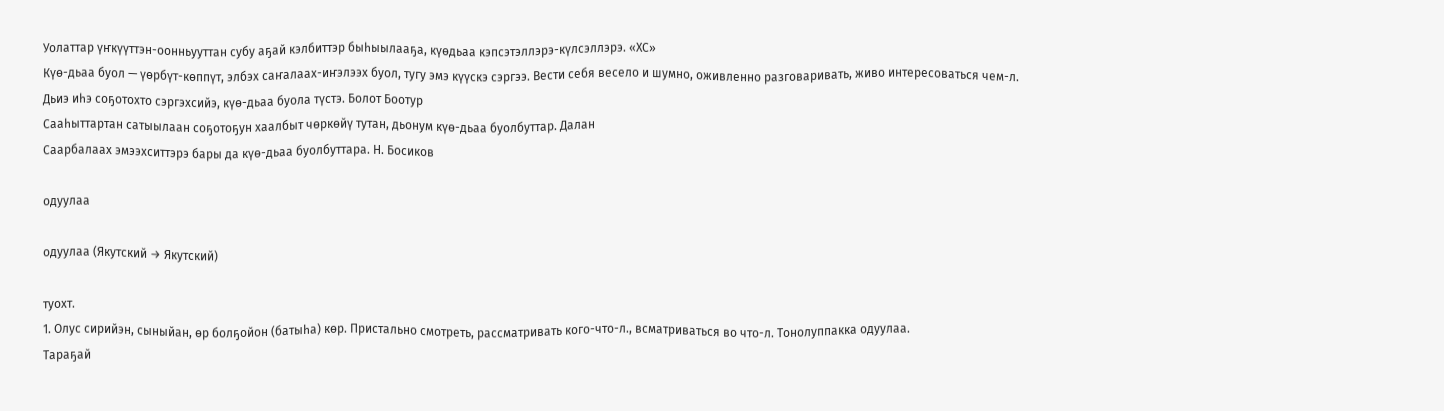Уолаттар үҥкүүттэн-оонньууттан субу аҕай кэлбиттэр быһыылааҕа, күөдьаа кэпсэтэллэрэ-күлсэллэрэ. «ХС»
Күө-дьаа буол — үөрбүт-көппүт, элбэх саҥалаах-иҥэлээх буол, тугу эмэ күүскэ сэргээ. Вести себя весело и шумно, оживленно разговаривать, живо интересоваться чем-л.
Дьиэ иһэ соҕотохто сэргэхсийэ, күө-дьаа буола түстэ. Болот Боотур
Сааһыттартан сатыылаан соҕотоҕун хаалбыт чөркөйү тутан, дьонум күө-дьаа буолбуттар. Далан
Саарбалаах эмээхситтэрэ бары да күө-дьаа буолбуттара. Н. Босиков

одуулаа

одуулаа (Якутский → Якутский)

туохт.
1. Олус сирийэн, сыныйан, өр болҕойон (батыһа) көр. Пристально смотреть, рассматривать кого-что-л., всматриваться во что-л. Тонолуппакка одуулаа.
Тараҕай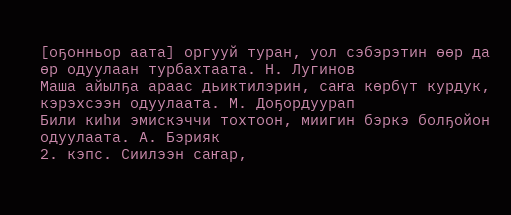[оҕонньор аата] оргууй туран, уол сэбэрэтин өөр да өр одуулаан турбахтаата. Н. Лугинов
Маша айылҕа араас дьиктилэрин, саҥа көрбүт курдук, кэрэхсээн одуулаата. М. Доҕордуурап
Били киһи эмискэччи тохтоон, миигин бэркэ болҕойон одуулаата. А. Бэрияк
2. кэпс. Сиилээн саҥар,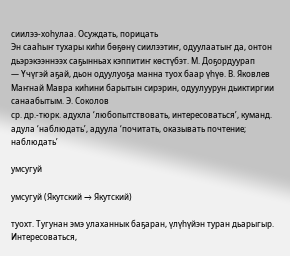сиилээ-хоһулаа. Осуждать, порицать
Эн сааһыҥ тухары киһи бөҕөнү сиилээтиҥ, одуулаатыҥ да, онтон дьэрэкээннээх саҕынньах кэппитиҥ көстүбэт. М. Доҕордуурап
— Үчүгэй аҕай, дьон одуулуоҕа манна туох баар үһүө. В. Яковлев
Маҥнай Мавра киһини барытын сирэрин, одуулуурун дьиктиргии санаабытым. Э. Соколов
ср. др.-тюрк. адухла ‘любопытствовать, интересоваться’, куманд. адула ‘наблюдать’, адуула ‘почитать, оказывать почтение; наблюдать’

умсугуй

умсугуй (Якутский → Якутский)

туохт. Тугунан эмэ улаханнык баҕаран, үлүһүйэн туран дьарыгыр. Интересоваться,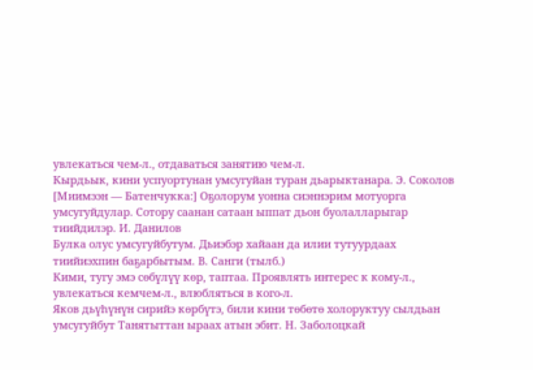увлекаться чем-л., отдаваться занятию чем-л.
Кырдьык, кини успуортунан умсугуйан туран дьарыктанара. Э. Соколов
[Миимээн — Батенчукка:] Оҕолорум уонна сиэннэрим мотуорга умсугуйдулар. Сотору саанан сатаан ыппат дьон буолалларыгар тиийдилэр. И. Данилов
Булка олус умсугуйбутум. Дьиэбэр хайаан да илии тутуурдаах тиийиэхпин баҕарбытым. В. Санги (тылб.)
Кими, тугу эмэ сөбүлүү көр, таптаа. Проявлять интерес к кому-л., увлекаться кемчем-л., влюбляться в кого-л.
Яков дьүһүнүн сирийэ көрбүтэ, били кини төбөтө холоруктуу сылдьан умсугуйбут Танятыттан ыраах атын эбит. Н. Заболоцкай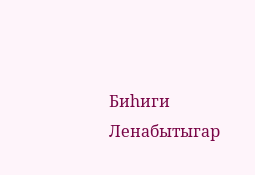Биһиги Ленабытыгар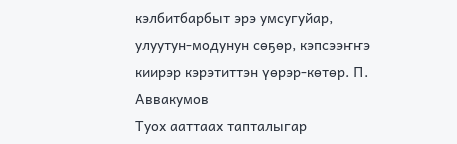кэлбитбарбыт эрэ умсугуйар, улуутун-модунун сөҕөр, кэпсээҥҥэ киирэр кэрэтиттэн үөрэр-көтөр. П. Аввакумов
Туох ааттаах тапталыгар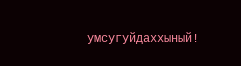умсугуйдаххыный!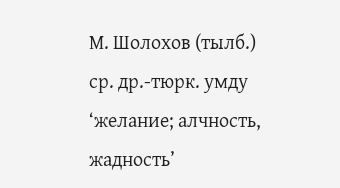М. Шолохов (тылб.)
ср. др.-тюрк. умду ‘желание; алчность, жадность’